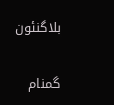بلاگنئون

گمنام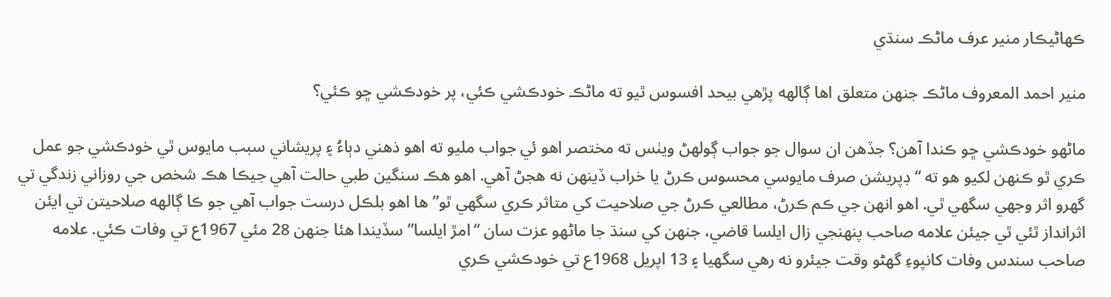ڪهاڻيڪار منير عرف ماڻڪ سنڌي

منير احمد المعروف ماڻڪ جنھن متعلق اها ڳالهه پڙهي بيحد افسوس ٿيو ته ماڻڪ خودڪشي ڪئي، پر خودڪشي ڇو ڪئي؟

ماڻهو خودڪشي ڇو ڪندا آهن؟ جڏهن ان سوال جو جواب ڳولهڻ ويٺس ته مختصر اهو ئي جواب مليو ته اهو ذهني دٻاءُ ۽ پريشاني سبب مايوس ٿي خودڪشي جو عمل ڪري ٿو ڪنھن لکيو هو ته “ڊپريشن صرف مايوسي محسوس ڪرڻ يا خراب ڏينهن نه هجڻ آهي. اهو هڪ سنگين طبي حالت آهي جيڪا هڪ شخص جي روزاني زندگي تي گهرو اثر وجهي سگهي ٿي. اهو انهن جي ڪم ڪرڻ، مطالعي ڪرڻ جي صلاحيت کي متاثر ڪري سگهي ٿو” ها اهو بلڪل درست جواب آهي جو ڪا ڳالھه صلاحيتن تي ايئن اثرانداز ٿئي ٿي جيئن علامه صاحب پنھنجي زال ايلسا قاضي، جنھن کي سنڌ جا ماڻهو عزت سان “امڙ ايلسا” سڏيندا هئا جنھن 28 مئي 1967ع تي وفات ڪئي. علامه صاحب سندس وفات کانپوءِ گهڻو وقت جيئرو نه رهي سگهيا ۽ 13 اپريل 1968ع تي خودڪشي ڪري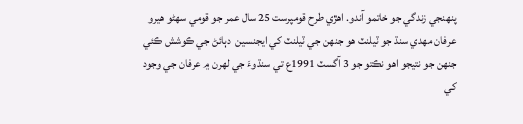پنهنجي زندگي جو خاتمو آندو. اهڙي طرح قومپرست 25 سال عمر جو قومي سھڻو هيرو عرفان مھدي سنڌ جو ٽيلنٽ هو جنھن جي ٽيلنٽ کي ايجنسين  دٻائڻ جي ڪوشش ڪئي جنھن جو نتيجو اهو نڪتو جو 3 آگسٽ 1991ع تي سنڌوءَ جي لھرن ۾ عرفان جي وجود کي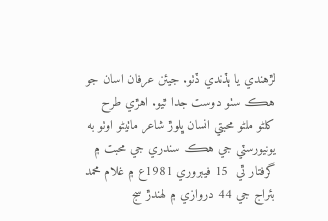لڙهندي يا ٻڏندي ڏٺو. جيئن عرفان اسان جو هڪ سٺو دوست جدا ٿيو. اهڙي طرح کلڻو ملڻو محبتي انسان ڀلوڙ شاعر ماٺيڻو اوٺو به يونيورسٽي جي هڪ سندري جي محبت ۾ گرفتار ٿي  15 فيبروري 1981ع ۾ غلام محمد بئراج جي 44 دروازي ۾ لهندڙ سج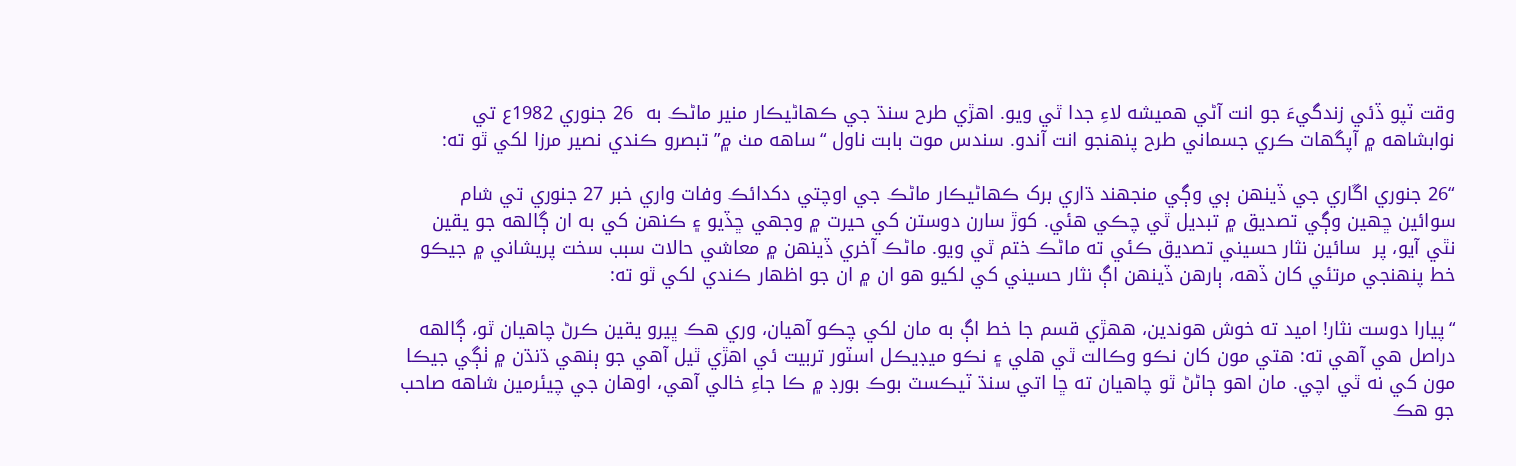وقت ٽپو ڏئي زندگيءَ جو انت آڻي هميشه لاءِ جدا ٿي ويو. اھڙي طرح سنڌ جي ڪھاڻيڪار منير ماڻڪ به  26 جنوري 1982ع تي نوابشاهه ۾ آپگهات ڪري جسماني طرح پنهنجو انت آندو. سندس موت بابت ناول “ساهه مٺ ۾” تبصرو ڪندي نصير مرزا لکي ٿو ته:

“26 جنوري اڱاري جي ڏينهن ٻي وڳي منجهند ڌاري برک ڪهاڻيڪار ماڻڪ جي اوچتي دکدائڪ وفات واري خبر 27 جنوري تي شام سوائين ڇهين وڳي تصديق ۾ تبديل ٿي چڪي هئي. کوڙ سارن دوستن کي حيرت ۾ وجهي ڇڏيو ۽ ڪنھن کي به ان ڳالھه جو يقين نٿي آيو، پر  سائين نثار حسيني تصديق ڪئي ته ماڻڪ ختم ٿي ويو. ماڻڪ آخري ڏينھن ۾ معاشي حالات سبب سخت پريشاني ۾ جيڪو خط پنھنجي مرتئي کان ڏهه، ٻارهن ڏينهن اڳ نثار حسيني کي لکيو هو ان ۾ ان جو اظھار ڪندي لکي ٿو ته:

“پيارا دوست نثار! اميد ته خوش هوندين، ههڙي قسم جا خط اڳ به مان لکي چڪو آهيان، وري هڪ ڀيرو يقين ڪرڻ چاهيان ٿو، ڳالهه دراصل هي آهي ته: هتي مون کان نڪو وڪالت ٿي هلي ۽ نڪو ميڊيڪل اسٽور تربيت ئي اهڙي ٿيل آهي جو ٻنهي ڌنڌن ۾ ٺڳي جيڪا مون کي نه ٿي اچي. مان اهو ڄاڻڻ ٿو چاهيان ته ڇا اتي سنڌ ٽيڪسٽ بوڪ بورڊ ۾ ڪا جاءِ خالي آهي، اوهان جي چيئرمين شاهه صاحب جو هڪ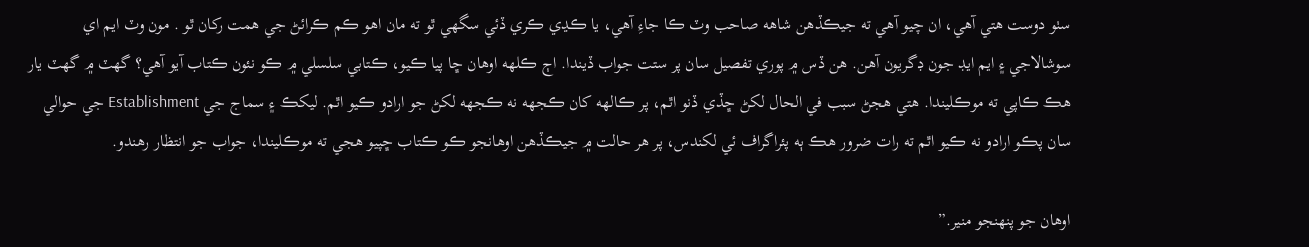سٺو دوست هتي آهي، ان چيو آهي ته جيڪڏهن شاهه صاحب وٽ ڪا جاءِ آهي، يا ڪڍي ڪري ڏئي سگهي ٿو ته مان اهو ڪم ڪرائڻ جي همت رکان ٿو . مون وٽ ايم اي سوشالاجي ۽ ايم ايڊ جون ڊگريون آهن. هن ڏس ۾ پوري تفصيل سان پر ستت جواب ڏيندا. اڄ ڪلهه اوهان ڇا پيا ڪيو، ڪتابي سلسلي ۾ ڪو نئون ڪتاب آيو آهي؟ گهٽ ۾ گهٽ يار هڪ ڪاپي ته موڪليندا. هتي هجڻ سبب في الحال لکڻ ڇڏي ڏنو اٿم، پر ڪالهه کان ڪجهه نه ڪجهه لکڻ جو ارادو ڪيو اٿم. ليکڪ ۽ سماج جي Establishment جي حوالي سان پڪو ارادو نه ڪيو اٿم ته رات ضرور هڪ ٻه پئراگراف ئي لکندس، پر هر حالت ۾ جيڪڏهن اوهانجو ڪو ڪتاب ڇپيو هجي ته موڪليندا، جواب جو انتظار رهندو.

اوهان جو پنهنجو منير.”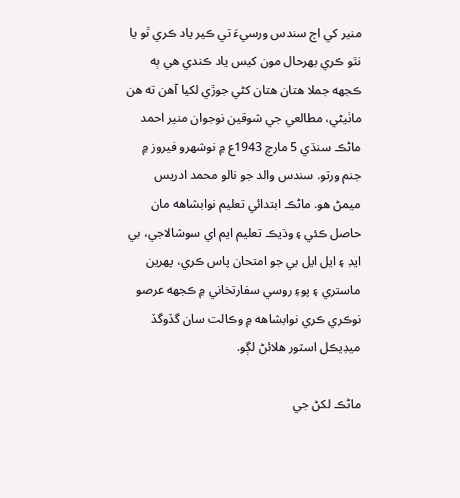منير کي اڄ سندس ورسيءَ تي ڪير ياد ڪري ٿو يا نٿو ڪري بھرحال مون کيس ياد ڪندي هي ٻه ڪجھه جملا هتان هتان کڻي جوڙي لکيا آهن ته هن ماٺيڻي، مطالعي جي شوقين نوجوان منير احمد ماڻڪ سنڌي 5 مارچ 1943ع ۾ نوشهرو فيروز ۾ جنم ورتو. سندس والد جو نالو محمد ادريس ميمڻ هو. ماڻڪ ابتدائي تعليم نوابشاهه مان حاصل ڪئي ۽ وڌيڪ تعليم ايم اي سوشالاجي، بي ايڊ ۽ ايل ايل بي جو امتحان پاس ڪري، پھرين ماستري ۽ پوءِ روسي سفارتخاني ۾ ڪجهه عرصو نوڪري ڪري نوابشاهه ۾ وڪالت سان گڏوگڏ ميڊيڪل اسٽور هلائڻ لڳو.

ماڻڪ لکڻ جي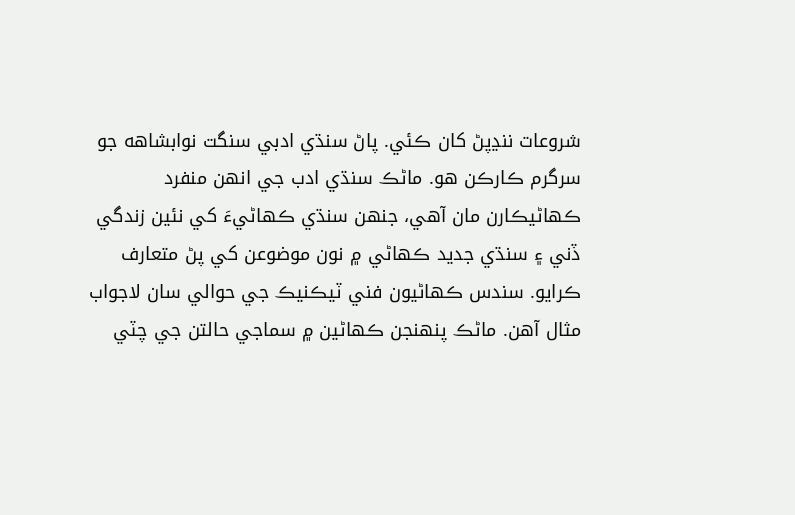شروعات ننڍپڻ کان ڪئي. پاڻ سنڌي ادبي سنگت نوابشاهه جو سرگرم ڪارڪن هو. ماڻڪ سنڌي ادب جي انهن منفرد ڪهاڻيڪارن مان آهي، جنهن سنڌي ڪهاڻيءَ کي نئين زندگي ڏني ۽ سنڌي جديد ڪهاڻي ۾ نون موضوعن کي پڻ متعارف ڪرايو. سندس ڪهاڻيون فني ٽيڪنيڪ جي حوالي سان لاجواب مثال آهن. ماڻڪ پنهنجن ڪهاڻين ۾ سماجي حالتن جي چٽي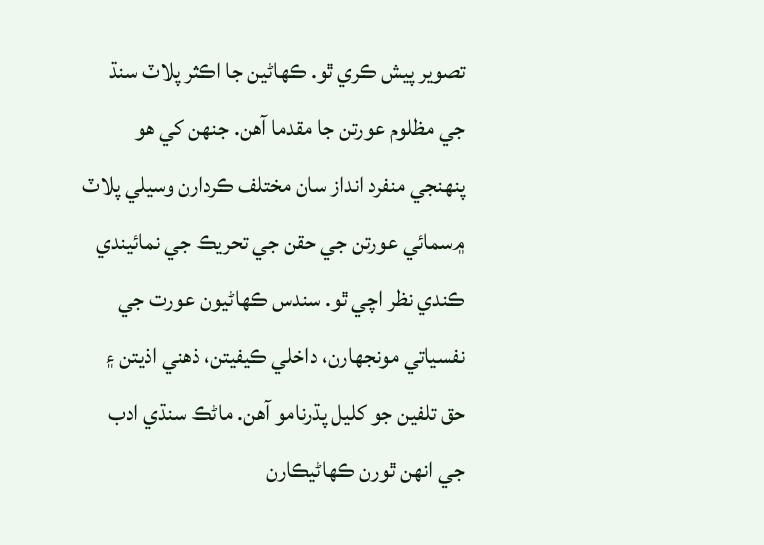تصوير پيش ڪري ٿو. ڪهاڻين جا اڪثر پلاٽ سنڌ جي مظلوم عورتن جا مقدما آهن. جنهن کي هو پنهنجي منفرد انداز سان مختلف ڪردارن وسيلي پلاٽ ۾سمائي عورتن جي حقن جي تحريڪ جي نمائيندي ڪندي نظر اچي ٿو. سندس ڪهاڻيون عورت جي نفسياتي مونجهارن، داخلي ڪيفيتن، ذهني اذيتن ۽ حق تلفين جو کليل پڌرنامو آهن. ماڻڪ سنڌي ادب جي انهن ٿورن ڪهاڻيڪارن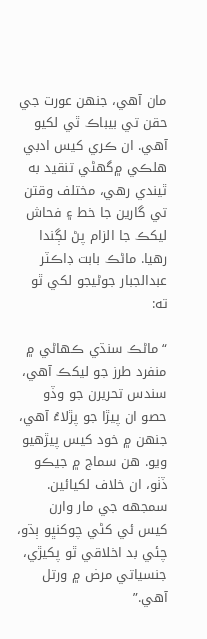مان آهي، جنهن عورت جي حقن تي بيباڪ ٿي لکيو آهي. ان ڪري کيس ادبي هلڪي ۾گهڻي تنقيد به ٿيندي رهي، مختلف وقتن تي گارين جا خط ۽ فحاش ليکڪ جا الزام پڻ لڳندا رهيا. ماڻڪ بابت ڊاڪٽر عبدالجبار جوڻيجو لکي ٿو ته:

“ماڻڪ سنڌي ڪهاڻي ۾ منفرد طرز جو ليکڪ آهي، سندس تحريرن جو وڏو حصو ان پيڙا جو پڙلاءُ آهي، جنهن ۾ خود کيس پيڙهيو ويو. هن سماج ۾ جيڪو ڏٺو، ان خلاف لکيائين. سمجهه جي مار وارن کيس ئي کڻي چوکنڀو ٻڌو، چئي بد اخلاقي ٿو پکيڙي، جنسياتي مرض ۾ ورتل آهي.”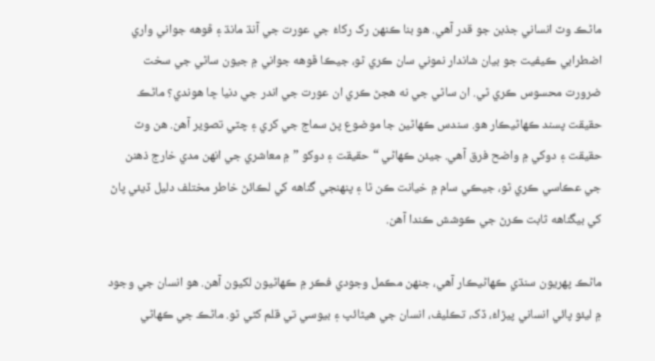ماڻڪ وٽ انساني جذبن جو قدر آهي. هو بنا ڪنهن رک رکاءُ جي عورت جي آنڌ مانڌ ۽ ڦوهه جواني واري اضطرابي ڪيفيت جو بيان شاندار نموني سان ڪري ٿو، جيڪا ڦوهه جواني ۾ جيون ساٿي جي سخت ضرورت محسوس ڪري ٿي. ان ساٿي جي نه هجڻ ڪري ان عورت جي اندر جي دنيا ڇا هوندي؟ ماڻڪ حقيقت پسند ڪهاڻيڪار هو. سندس ڪهاڻين جا موضوع پڻ سماج جي کري ۽ چٽي تصوير آهن. هن وٽ حقيقت ۽ دوکي ۾ واضح فرق آهي. جيئن ڪهاڻي “حقيقت ۽ دوکو ” ۾ معاشري جي انهن مدي خارج ذهنن جي عڪاسي ڪري ٿو، جيڪي سام ۾ خيانت ڪن ٿا ۽ پنهنجي گناهه کي لڪائڻ خاطر مختلف دليل ڏيئي پاڻ کي بيگناهه ثابت ڪرڻ جي ڪوشش ڪندا آهن.

ماڻڪ پهريون سنڌي ڪهاڻيڪار آهي، جنهن مڪمل وجودي فڪر ۾ ڪهاڻيون لکيون آهن. هو انسان جي وجود ۾ ليئو پائي انساني پيڙاءُ، ڏک، تڪليف، انسان جي هيڻائپ ۽ بيوسي تي قلم کڻي ٿو. ماڻڪ جي ڪهاڻي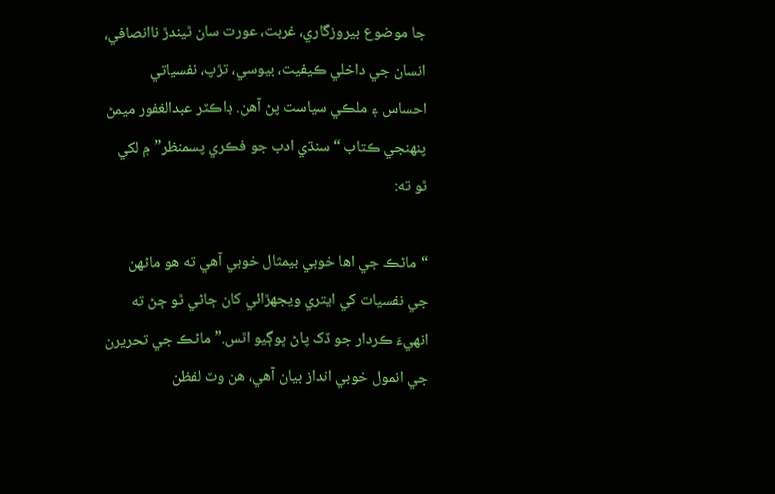جا موضوع بيروزگاري، غربت، عورت سان ٿيندڙ ناانصافي، انسان جي داخلي ڪيفيت، بيوسي، تڙپ، نفسياتي احساس ۽ ملڪي سياست پڻ آهن. ڊاڪٽر عبدالغفور ميمڻ پنهنجي ڪتاب “سنڌي ادب جو فڪري پسمنظر” ۾ لکي ٿو ته:

“ماڻڪ جي اها خوبي بيمثال خوبي آهي ته هو ماڻهن جي نفسيات کي ايتري ويجهڙائي کان ڄاڻي ٿو ڄڻ ته انهيءَ ڪردار جو ڏک پاڻ ڀوڳيو اٿس.” ماڻڪ جي تحريرن جي انمول خوبي انداز بيان آهي، هن وٽ لفظن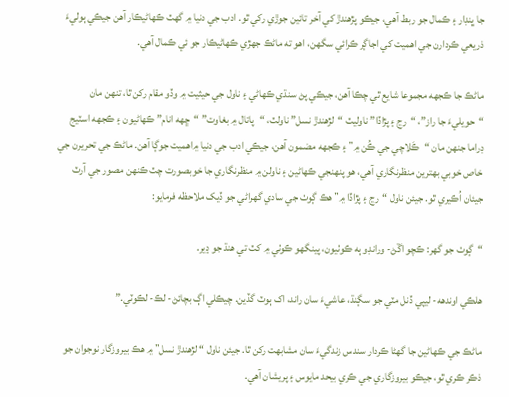جا ڀنڊار ۽ ڪمال جو ربط آهي، جيڪو پڙهندڙ کي آخر تائين جوڙي رکي ٿو. ادب جي دنيا ۾ گهٽ ڪهاڻيڪار آهن جيڪي ٻوليءَ ذريعي ڪردارن جي اهميت کي اجاڳر ڪرائي سگهن، اهو ته ماڻڪ جهڙي ڪهاڻيڪار جو ئي ڪمال آهي.

ماڻڪ جا ڪجهه مجموعا شايع ٿي چڪا آهن، جيڪي پڻ سنڌي ڪهاڻي ۽ ناول جي حيثيت ۾ وڏو مقام رکن ٿا، تنهن مان “حويليءَ جا راز”، “رڃ ۽ پڙاڏا” ناوليٽ “لڙهندڙ نسل” ناولٽ، “پاتال ۾ بغاوت” “ڇهه انام” ڪهاڻيون ۽ ڪجهه اسٽيج ڊراما جنهن مان “ڪَلاچي جي ڪُن ۾” ۽ ڪجهه مضمون آهن، جيڪي ادب جي دنيا ۾اهميت جوڳا آهن. ماڻڪ جي تحريرن جي خاص خوبي بھترين منظرنگاري آهي، هو پنھنجي ڪهاڻين ۽ ناولن ۾ منظرنگاري جا خوبصورت چٽ ڪنهن مصور جي آرٽ جيئان اُڪيري ٿو. جيئن ناول “رڃ ۽ پڙاڏا ۾” هڪ ڳوٺ جي سادي گهراڻي جو ڏيک ملاحظه فرمايو:

“ڳوٺ جو گهر: ڪچو اڱڻ- ورانڊو ٻه ڪوٺيون، پينگهو ڪوٺي ۾ کٽ تي هنڌ جو ڍير.

هلڪي اوندهه- ليپي ڏنل مٽي جو سڳنڌ، عاشيءَ سان راند، اک ٻوٽ گڏين. چيڪلي اڳ بچائڻ- لڪ- لڪوٽي.”

ماڻڪ جي ڪهاڻين جا گهڻا ڪردار سندس زندگيءَ سان مشابهت رکن ٿا. جيئن ناول “ لڙهندڙ نسل” ۾ هڪ بيروزگار نوجوان جو ذڪر ڪري ٿو، جيڪو بيروزگاري جي ڪري بيحد مايوس ۽ پريشان آهي.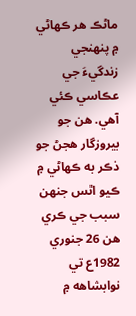ماڻڪ هر ڪھاڻي ۾ پنھنجي زندگيءَ جي عڪاسي ڪئي آهي. هن جو بيروزگار هجڻ جو ذڪر به ڪھاڻي ۾ ڪيو اٿس جنھن سبب جي ڪري هن 26 جنوري 1982ع تي نوابشاهه ۾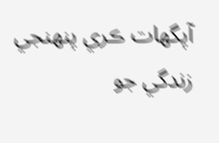آپگهات ڪري پنهنجي زندگي جو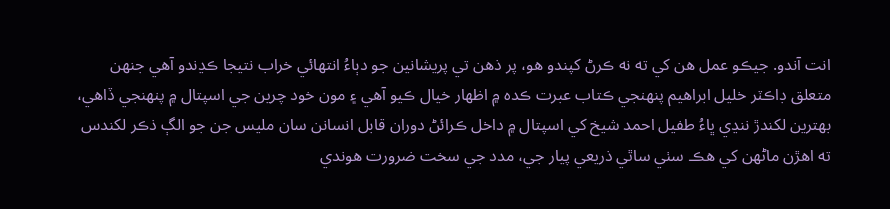انت آندو. جيڪو عمل هن کي ته نه ڪرڻ کپندو هو، پر ذهن تي پريشانين جو دٻاءُ انتھائي خراب نتيجا ڪڍندو آهي جنھن متعلق ڊاڪٽر خليل ابراهيم پنھنجي ڪتاب عبرت ڪده ۾ اظهار خيال ڪيو آهي ۽ مون خود چرين جي اسپتال ۾ پنھنجي ڏاهي، بھترين لکندڙ ننڍي ڀاءُ طفيل احمد شيخ کي اسپتال ۾ داخل ڪرائڻ دوران قابل انسانن سان مليس جن جو الڳ ذڪر لکندس ته اهڙن ماڻهن کي هڪ سٺي ساٿي ذريعي پيار جي، مدد جي سخت ضرورت هوندي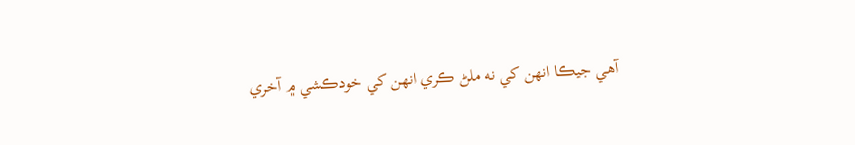آهي جيڪا انهن کي نه ملڻ ڪري انھن کي خودڪشي ۾ آخري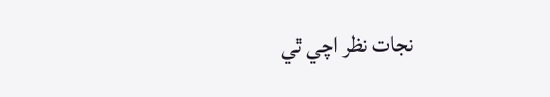نجات نظر اچي ٿي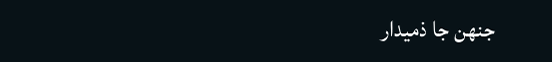جنھن جا ذميدار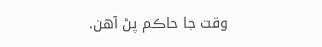وقت جا حاڪم پڻ آهن.